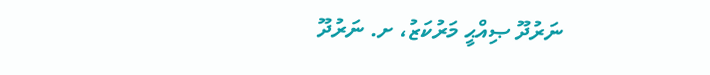ނަރުދޫ ޞިއްޙީ މަރުކަޒު، ށ. ނަރުދޫ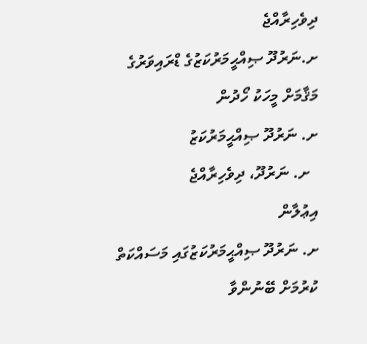ދިވެހިރާއްޖެ
ށ.ނަރުދޫ ޞިއްޙީމަރުކަޒުގެ ޑްރައިވަރުގެ މަޤާމަށް މީހަކު ހޯދުން
ށ. ނަރުދޫ ޞިއްޙީމަރުކަޒު
  ށ. ނަރުދޫ، ދިވެހިރާއްޖެ
އިޢުލާން
ށ. ނަރުދޫ ޞިއްޙީމަރުކަޒުގައި މަސައްކަތް ކުރުމަށް ބޭނުންވާ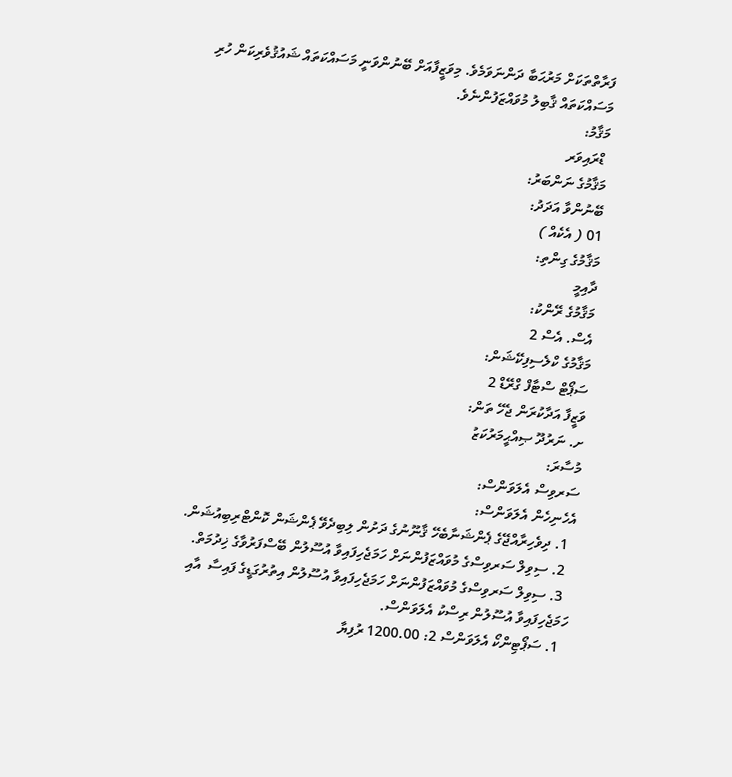ފަރާތްތަކަށް މަރުޙަބާ ދަންނަވަމެވެ. މިވަޒީފާއަށް ބޭނުންވަނީ މަސައްކަތައް ޝައުޤުވެރިކަން ހުރި މަސައްކަތައް ޤާބިލު މުވައްޒަފުންނެވެ.
މަޤާމު:
 ޑްރައިވަރ
މަޤާމުގެ ނަންބަރު:
ބޭނުންވާ އަދަދު:
01 ( އެކެއް )
މަޤާމުގެ ގިންތި:
ދާއިމީ
މަޤާމުގެ ރޭންކު:
އެސް. އެސް 2
މަޤާމުގެ ކްލެސިފިކޭޝަން:
ސަޕޯޓް ސްޓާފް ގްރޭޑް 2
ވަޒީފާ އަދާކުރަން ޖެހޭ ތަން:
ށ. ނަރުދޫ ޞިއްޙީމަރުކަޒު
މުސާރަ:
ސަރވިސް އެލަވަންސް:
އެހެނިހެން އެލަވަންސް:
  1. ދިވެހިރާއްޖޭގެ ޕެންޝަނާބެހޭ ޤާނޫނުގެ ދަށުން ލިބިދެވޭ ޕެންޝަން ކޮންޓްރިބިއުޝަން.
  2. ސިވިލް ސަރވިސްގެ މުވައްޒަފުންނަށް ހަމަޖެހިފައިވާ އުސޫލުން ބޭސްފަރުވާގެ ޚިދުމަތް.
  3. ސިވިލް ސަރވިސްގެ މުވައްޒަފުންނަށް ހަމަޖެހިފައިވާ އުސޫލުން އިތުރުގަޑީގެ ފައިސާ  އާއި ހަމަޖެހިފައިވާ އުސޫލުން ރިސްކު އެލަވަންސް.
  1. ސަޕޯޓިންކޯ އެލަވަންސް 2: 1200.00 ރުފިޔާ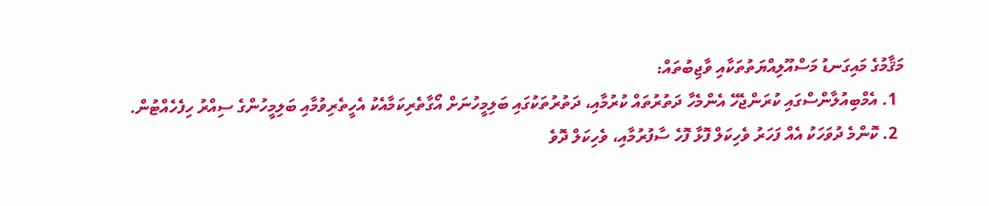މަޤާމުގެ މައިގަނޑު މަސްއޫލިއްޔަތުތަކާއި ވާޖިބުތައް:
  1. އެމްބިއުލާންސްގައި ކުރަންޖެހޭ އެންމެހާ ދަތުރުތައް ކުރުމާއި، ދަތުރުތަކުގައި ބަލިމީހުނަށް އޯގާތެރިކަމާއެކު އެހީތެރިވުމާއި ބަލިމީހުންގެ ސިއްރު ހިފެހެއްޓުން.
  2. ކޮންމެ ދުވަހަކު އެއް ފަހަރު ވެހިކަލް ފޮޅާ ފޮހެ ސާފުރުމާއި، ވެހިކަލް ދޮވެ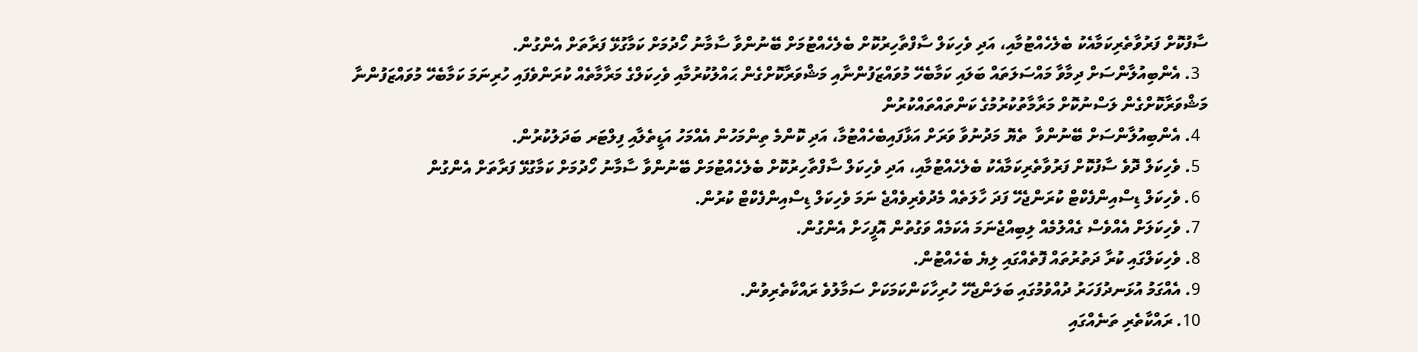ސާފުކޮށް ފަރުވާތެރިކަމާއެކު ބެލެހެއްޓުމާއި، އަދި ވެހިކަލް ސާފްތާހިރުކޮށް ބެލެހެއްޓުމަށް ބޭނުންވާ ސާމާނު ހޯދުމަށް ކަމާގުޅޭ ފަރާތަށް އެންގުން.
  3. އެންބިއުލާންސަށް ދިމާވާ މައްސަލަތައް ބަލައި ކަމާބެހޭ މުވައްޒަފުންނާއި މަޝްވަރާކޮށްގެން ޙައްލުކުރުމާއި ވެހިކަލްގެ މަރާމާތެއް ކުރަންވެފައި ހުރިނަމަ ކަމާބެހޭ މުވައްޒަފުންނާ މަޝްވަރާކޮށްގެން ލަސްނުކޮށް މަރާމާތުކުރުމުގެ ކަންތައްތައްކުރުން
  4. އެންބިއުލާންސަށް ބޭނުންވާ  ތެޔޮ މަދުނުވާ ވަރަށް އަޅާފައިބެހެއްޓުމާ، އަދި ކޮންމެ ތިންމަހުން އެއްމަހު އަޑީތެލާއި ފިލްޓަރ ބަދަލުކުރުން.
  5. ވެހިކަލް ދޮވެ ސާފުކޮށް ފަރުވާތެރިކަމާއެކު ބެލެހެއްޓުމާއި، އަދި ވެހިކަލް ސާފްތާހިރުކޮށް ބެލެހެއްޓުމަށް ބޭނުންވާ ސާމާނު ހޯދުމަށް ކަމާގުޅޭ ފަރާތަށް އެންގުން
  6. ވެހިކަލް ޑިސްއިންފެކްޓް ކުރަންޖެހޭ ފަދަ ހާލަތެއް މެދުވެރިވެއްޖެ ނަމަ ވެހިކަލް ޑިސްއިންފެކްޓް ކުރުން.
  7. ވެހިކަލަށް އެއްވެސް ގެއްލުމެއް ލިބިއްޖެނަމަ އެކަމެއް ވަގުތުން އޮފީހަށް އެންގުން.
  8. ވެހިކަލްގައި ކުރާ ދަތުރުތައް ފޮތެއްގައި ލިޔެ ބެހެއްޓުން.
  9. އެއްގަމު އުޅަނދުފަހަރު ދުއްވުމުގައި ބަލަންޖެހޭ ހުރިހާކަންކަމަކަށް ސަމާލުވެ ރައްކާތެރިވުން.
  10. ރައްކާތެރި ތަނެއްގައި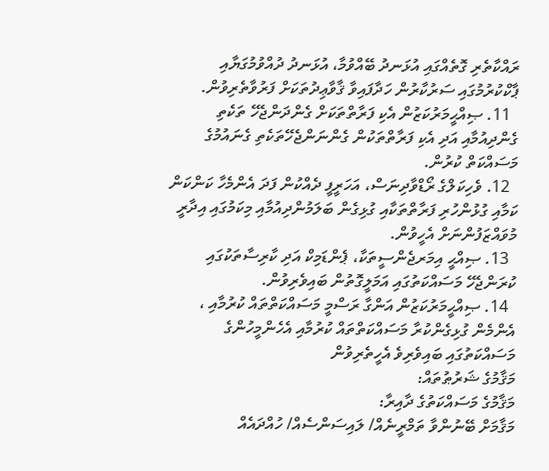ރައްކާތެރި ގޮތެއްގައި އުޅަނދު ބޭއްވުމާ، އުޅަނދު ދުއްވުމުގަޔާއި    ޕާކްކުރުމުގައި ސަރުކާރުން ހަދާފައިވާ ޤާވާޢިދުތަކަށް ފަރުވާތެރިވުން.
  11. ޞިއްޙީމަރުކަޒުން އެކި ފަރާތްތަކަށް ގެންދަންޖެހޭ ތަކެތި ގެންދިއުމާއި އަދި އެކި ފަރާތްތަކުން ގެންނަންޖެހޭތަކެތި ގެނައުމުގެ މަސައްކަތް ކުރުން.
  12. ވެހިކަލްގެ ރޯޑްވާދިނަސް، އަހަރީފީ ދެއްކުން ފަދަ އެންމެހާ ކަންކަން ކަމާއި ގުޅުންހުރި ފަރާތްތަކާއި ގުޅިގެން ބަލަމުންދިއުމާއި މިކަމުގައި އިދާރީ މުވައްޒަފުންނަށް އެހީވުން.
  13. ޞިއްޙީ އިމަރޖެންސީތަކާ، ޕެންޑަމިކް އަދި ކާރިސާތަކުގައި ކުރަންޖެހޭ މަސައްކަތުގައި އަމަލީގޮތުން ބައިވެރިވުން.
  14. ޞިއްޙީމަރުކަޒުން އަންގާ ރަސްމީ މަސައްކަތްތައް ކުރުމާއި ، އެންމެން ގުޅިގެންކުރާ މަސައްކަތްތައް ކުރުމާއި އެހެންމީހުންގެ މަސައްކަތުގައި ބައިވެރިވެ އެހީތެރިވުން
މަޤާމުގެ ޝަރުޠުތައް:
މަޤާމުގެ މަސައްކަތުގެ ދާއިރާ:
މަޤާމަށް ބޭނުންވާ ތަމްރީނެއް/ ލައިސަންސެއް/ ހުއްދައެއް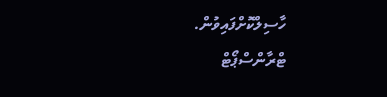ހާސިލްކޮށްފައިވުން.
ޓްރާންސްޕޯޓް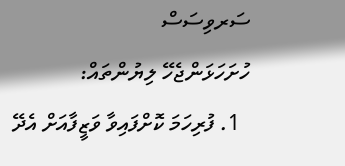ސަރވިސަސް
ހުށަހަޅަންޖެހޭ ލިޔުންތައް:
  1. ފުރިހަމަ ކޮށްފައިވާ ވަޒީފާއަށް އެދޭ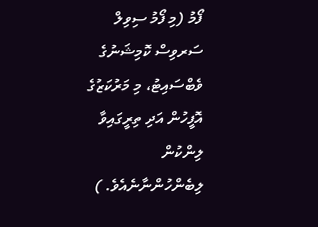ފޯމު (މި ފޯމު ސިވިލް ސަރވިސް ކޮމިޝަނުގެ ވެބްސައިޓު، މި މަރުކަޒުގެ އޮފީހުން އަދި ތިރީގައިވާ ލިންކުން ލިބެންހުންނާނެއެވެ. )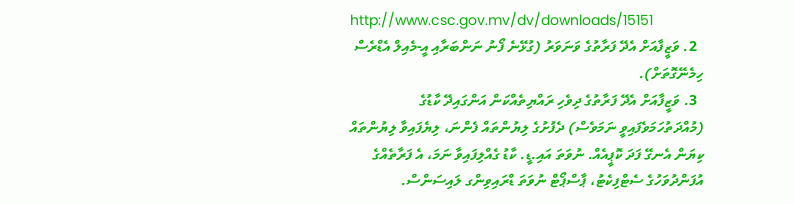http://www.csc.gov.mv/dv/downloads/15151
  2. ވަޒީފާއަށް އެދޭ ފަރާތުގެ ވަނަވަރު (ގުޅޭނެ ފޯނު ނަންބަރާއި އީ-މެއިލް އެޑްރެސް ހިމެނޭގޮތަށް).
  3. ވަޒީފާއަށް އެދޭ ފަރާތުގެ ދިވެހި ރައްޔިތެއްކަން އަންގައިދޭ ކާޑުގެ (މުއްދަތުހަމަވެފައިވީ ނަމަވެސް) ދެފުށުގެ ލިޔުންތައް ފެންނަ، ލިޔެފައިވާ ލިޔުންތައް ކިޔަން އެނގޭ ފަދަ ކޮޕީއެއް. ނުވަތަ އައި.ޑީ. ކާޑު ގެއްލިފައިވާ ނަމަ، އެ ފަރާތެއްގެ އުފަންދުވަހުގެ ސެޓްފިކެޓު، ޕާސްޕޯޓް ނުވަތަ ޑްރައިވިންގ ލައިސަންސް.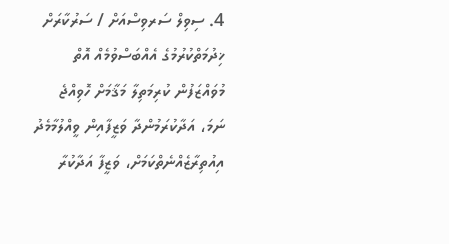4. ސިވިލް ސަރވިސްއަށް / ސަރުކާރަށް ޚިދުމަތްކުރުމުގެ އެއްބަސްވުމެއް އޮތް މުވައްޒަފުން ކުރިމަތިލާ މަޤާމަށް ހޮވިއްޖެ ނަމަ، އަދާކުރަމުންދާ ވަޒީފާއިން ވީއްލުމާމެދު އިއުތިރާޒެއްނެތްކަމަށް، ވަޒީފާ އަދާކުރާ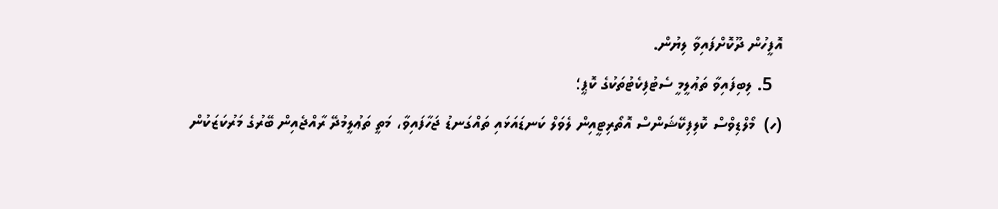އޮފީހުން ދޫކޮށްފައިވާ ލިޔުން.
  5. ލިބިފައިވާ ތަޢުލީމީ ސެޓުފިކެޓުތަކުގެ ކޮޕީ؛
(ހ)  މޯލްޑިވްސް ކޮލިފިކޭޝަންސް އޮތޯރިޓީއިން ލެވަލް ކަނޑައަޅައި ތައްގަނޑު ޖަހާފައިވާ، މަތީ ތަޢުލީމުދޭ ރާއްޖެއިން ބޭރުގެ މަރުކަޒަކުން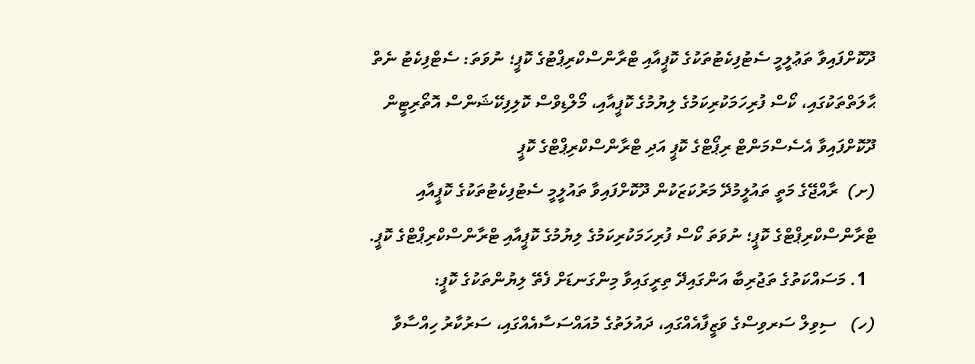ދޫކޮށްފައިވާ ތަޢުލީމީ ސެޓުފިކެޓުތަކުގެ ކޮޕީއާއި ޓްރާންސްކްރިޕްޓުގެ ކޮޕީ؛ ނުވަތަ: ސެޓްފިކެޓު ނެތް ޙާލަތްތަކުގައި، ކޯސް ފުރިހަމަކުރިކަމުގެ ލިޔުމުގެ ކޮޕީއާއި، މޯލްޑިވްސް ކޮލިފިކޭޝަންސް އޮތޯރިޓީން ދޫކޮށްފައިވާ އެސެސްމަންޓް ރިޕޯޓްގެ ކޮޕީ އަދި ޓްރާންސްކްރިޕްޓްގެ ކޮޕީ
(ށ)  ރާއްޖޭގެ މަތީ ތައުލީމުދޭ މަރުކަޒަކުން ދޫކޮށްފައިވާ ތައުލީމީ ސެޓުފިކެޓުތަކުގެ ކޮޕީއާއި ޓްރާންސްކްރިޕްޓްގެ ކޮޕީ؛ ނުވަތަ ކޯސް ފުރިހަމަކުރިކަމުގެ ލިޔުމުގެ ކޮޕީއާއި ޓްރާންސްކްރިޕްޓްގެ ކޮޕީ.
  1. މަސައްކަތުގެ ތަޖުރިބާ އަންގައިދޭ ތިރީގައިވާ މިންގަނޑަށް ފެތޭ ލިޔުންތަކުގެ ކޮޕީ:
(ހ)   ސިވިލް ސަރވިސްގެ ވަޒީފާއެއްގައި، ދައުލަތުގެ މުއައްސަސާއެއްގައި، ސަރުކާރު ހިއްސާވާ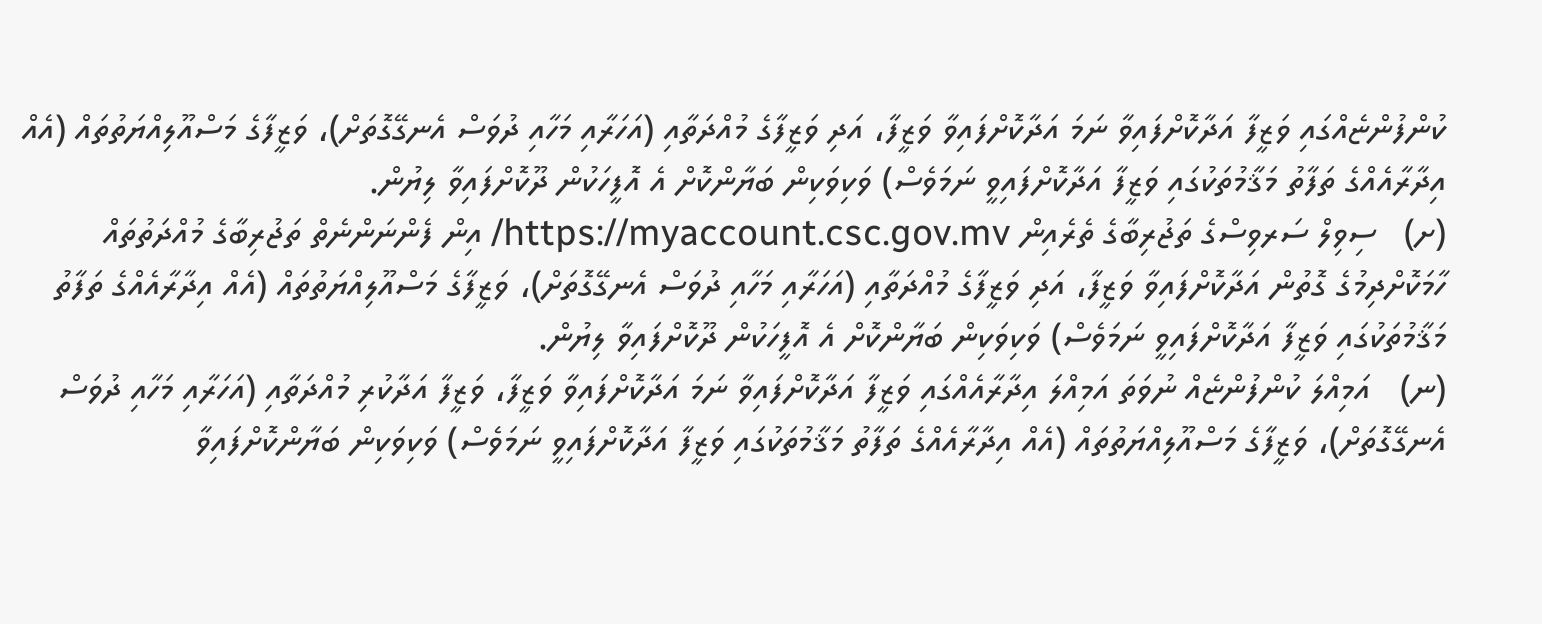ކުންފުންޏެއްގައި ވަޒީފާ އަދާކޮށްފައިވާ ނަމަ އަދާކޮށްފައިވާ ވަޒީފާ، އަދި ވަޒީފާގެ މުއްދަތާއި (އަހަރާއި މަހާއި ދުވަސް އެނގޭގޮތަށް)، ވަޒީފާގެ މަސްއޫލިއްޔަތުތައް (އެއް އިދާރާއެއްގެ ތަފާތު މަޤާމުތަކުގައި ވަޒީފާ އަދާކޮށްފައިވީ ނަމަވެސް) ވަކިވަކިން ބަޔާންކޮށް އެ އޮފީހަކުން ދޫކޮށްފައިވާ ލިޔުން.
(ށ)   ސިވިލް ސަރވިސްގެ ތަޖުރިބާގެ ތެރެއިން https://myaccount.csc.gov.mv/ އިން ފެންނަންނެތް ތަޖުރިބާގެ މުއްދަތުތައް ހާމަކޮށްދިމުގެ ގޮތުން އަދާކޮށްފައިވާ ވަޒީފާ، އަދި ވަޒީފާގެ މުއްދަތާއި (އަހަރާއި މަހާއި ދުވަސް އެނގޭގޮތަށް)، ވަޒީފާގެ މަސްއޫލިއްޔަތުތައް (އެއް އިދާރާއެއްގެ ތަފާތު މަޤާމުތަކުގައި ވަޒީފާ އަދާކޮށްފައިވީ ނަމަވެސް) ވަކިވަކިން ބަޔާންކޮށް އެ އޮފީހަކުން ދޫކޮށްފައިވާ ލިޔުން.
(ނ)   އަމިއްލަ ކުންފުންޏެއް ނުވަތަ އަމިއްލަ އިދާރާއެއްގައި ވަޒީފާ އަދާކޮށްފައިވާ ނަމަ އަދާކޮށްފައިވާ ވަޒީފާ، ވަޒީފާ އަދާކުރި މުއްދަތާއި (އަހަރާއި މަހާއި ދުވަސް އެނގޭގޮތަށް)، ވަޒީފާގެ މަސްއޫލިއްޔަތުތައް (އެއް އިދާރާއެއްގެ ތަފާތު މަޤާމުތަކުގައި ވަޒީފާ އަދާކޮށްފައިވީ ނަމަވެސް) ވަކިވަކިން ބަޔާންކޮށްފައިވާ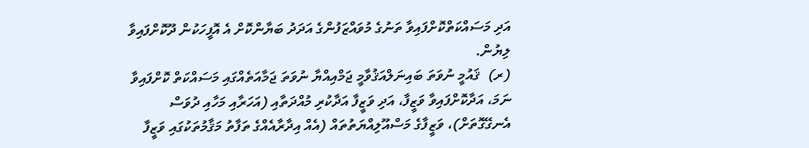އަދި މަސައްކަތްކޮށްފައިވާ ތަނުގެ މުވައްޒަފުންގެ އަދަދު ބަޔާންކޮށް އެ އޮފީހަކުން ދޫކޮށްފައިވާ ލިޔުން.
(ރ)  ޤައުމީ ނުވަތަ ބައިނަލްއަޤުވާމީ ޖަމްއިއްޔާ ނުވަތަ ޖަމާއަތެއްގައި މަސައްކަތް ކޮށްފައިވާ ނަމަ، އަދާކޮށްފައިވާ ވަޒީފާ، އަދި ވަޒީފާ އަދާކުރި މުއްދަތާއި (އަހަރާއި މަހާއި ދުވަސް އެނގޭގޮތަށް)، ވަޒީފާގެ މަސްއޫލިއްޔަތުތައް (އެއް އިދާރާއެއްގެ ތަފާތު މަޤާމުތަކުގައި ވަޒީފާ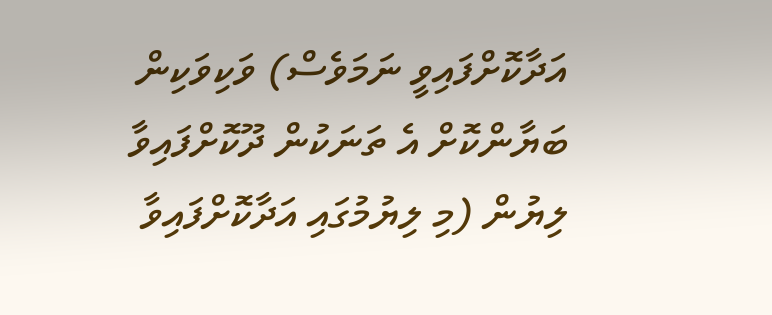އަދާކޮށްފައިވީ ނަމަވެސް) ވަކިވަކިން ބަޔާންކޮށް އެ ތަނަކުން ދޫކޮށްފައިވާ ލިޔުން (މި ލިޔުމުގައި އަދާކޮށްފައިވާ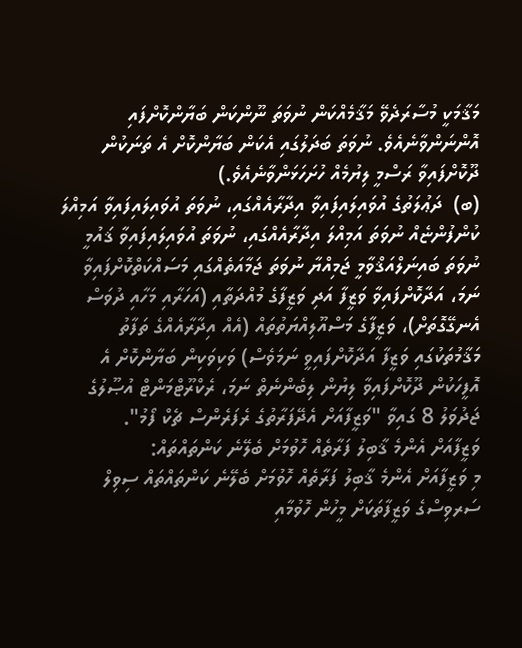މަޤާމަކީ މުސާރަދެވޭ މަޤާމެއްކަން ނުވަތަ ނޫންކަން ބަޔާންކޮށްފައި އޮންނަންވާނެއެވެ. ނުވަތަ ބަދަލުގައި އެކަން ބަޔާންކޮށް އެ ތަނަކުން ދޫކޮށްފައިވާ ރަސްމީ ލިޔުމެއް ހުށަހަޅަންވާނެއެވެ.)
(ބ)  ދަޢުލަތުގެ އުވައިލައިފައިވާ އިދާރާއެއްގައި، ނުވަތަ އުވައިލައިފައިވާ އަމިއްލަ ކުންފުންޏެއް ނުވަތަ އަމިއްލަ އިދާރާއެއްގައި، ނުވަތަ އުވައިލައިފައިވާ ޤައުމީ ނުވަތަ ބައިނަލްއަޤްވާމީ ޖަމިއްޔާ ނުވަތަ ޖަމާއަތެއްގައި މަސައްކަތްކޮށްފައިވާ ނަމަ، އަދާކޮށްފައިވާ ވަޒީފާ އަދި ވަޒީފާގެ މުއްދަތާއި (އަހަރާއި މަހާއި ދުވަސް އެނގޭގޮތަށް)، ވަޒީފާގެ މަސްއޫލިއްޔަތުތައް (އެއް އިދާރާއެއްގެ ތަފާތު މަޤާމުތަކުގައި ވަޒީފާ އަދާކޮށްފައިވީ ނަމަވެސް) ވަކިވަކިން ބަޔާންކޮށް އެ އޮފީހަކުން ދޫކޮށްފައިވާ ލިޔުން ލިބެންނެތް ނަމަ، ރެކްރޫޓްމަންޓް އުޞޫލުގެ ޖަދުވަލު 8 ގައިވާ "ވަޒީފާއަށް އެދޭފަރާތުގެ ރެފަރެންސް ޗެކް ފޯމު".
ވަޒީފާއަށް އެންމެ ޤާބިލު ފަރާތެއް ހޮވުމަށް ބެލޭނެ ކަންތައްތައް:
މި ވަޒީފާއަށް އެންމެ ޤާބިލު ފަރާތެއް ހޮވުމަށް ބެލޭނެ ކަންތައްތައް ސިވިލް ސަރވިސްގެ ވަޒީފާތަކަށް މީހުން ހޮވުމާއި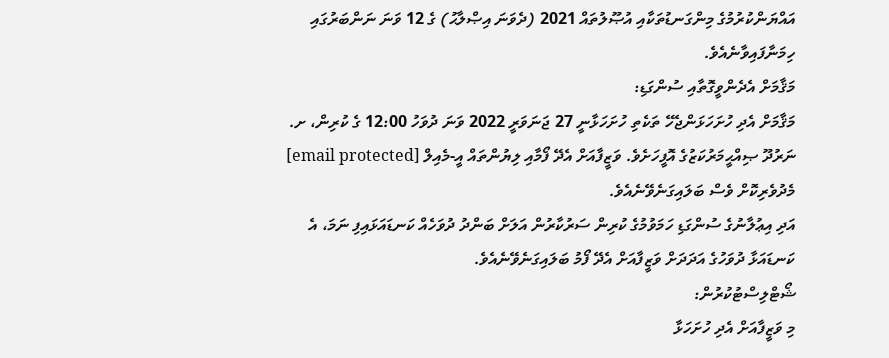އައްޔަންކުރުމުގެ މިންގަނޑުތަކާއި އުޞޫލުތައް 2021 (ދެވަނަ އިޞްލާޙު) ގެ 12 ވަނަ ނަންބަރުގައި ހިމަނާފައިވާނެއެވެ.
މަޤާމަށް އެދެންވީގޮތާއި ސުންގަޑި:
މަޤާމަށް އެދި ހުށަހަޅަންޖެހޭ ތަކެތި ހުށަހަޅާނީ 27 ޖަނަވަރީ 2022 ވަނަ ދުވަހު 12:00 ގެ ކުރިން، ށ. ނަރުދޫ ޞިއްޙީމަރުކަޒުގެ އޮފީހަށެވެ. ވަޒީފާއަށް އެދޭ ފޯމާއި ލިޔުންތައް އީ-މެއިލް [email protected]  މެދުވެރިކޮށް ވެސް ބަލައިގަނެވޭނެއެވެ.
އަދި އިޢުލާނުގެ ސުންގަޑި ހަމަވުމުގެ ކުރިން ސަރުކާރުން އަލަށް ބަންދު ދުވަހެއް ކަނޑައަޅައިފި ނަމަ، އެ ކަނޑައަޅާ ދުވަހުގެ އަދަދަށް ވަޒީފާއަށް އެދޭ ފޯމު ބަލައިގަނެވޭނެއެވެ.
ޝޯޓްލިސްޓުކުރުން:
މި ވަޒީފާއަށް އެދި ހުށަހަޅާ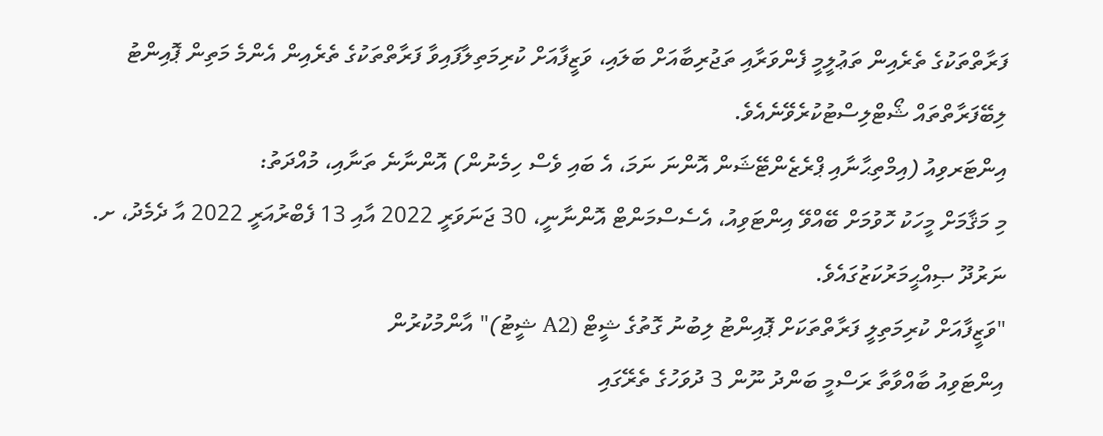ފަރާތްތަކުގެ ތެރެއިން ތަޢުލީމީ ފެންވަރާއި ތަޖުރިބާއަށް ބަލައި، ވަޒީފާއަށް ކުރިމަތިލާފައިވާ ފަރާތްތަކުގެ ތެރެއިން އެންމެ މަތިން ޕޮއިންޓު ލިބޭފަރާތްތައް ޝޯޓްލިސްޓުކުރެވޭނެއެވެ.
އިންޓަރވިއު (އިމްތިޙާނާއި ޕްރެޒެންޓޭޝަން އޮންނަ ނަމަ، އެ ބައި ވެސް ހިމެނުން) އޮންނާނެ ތަނާއި، މުއްދަތު:
މި މަޤާމަށް މީހަކު ހޮވުމަށް ބޭއްވޭ އިންޓަވިއު، އެސެސްމަންޓް އޮންނާނީ، 30 ޖަނަވަރީ 2022 އާއި 13 ފެބްރުއަރީ 2022 އާ ދެމެދު، ށ. ނަރުދޫ ޞިއްޙީމަރުކަޒުގައެވެ.
"ވަޒީފާއަށް ކުރިމަތިލީ ފަރާތްތަކަށް ޕޮއިންޓު ލިބުނު ގޮތުގެ ޝީޓް (A2 ޝީޓު)" އާންމުކުރުން
އިންޓަވިއު ބާއްވާތާ ރަސްމީ ބަންދު ނޫން 3 ދުވަހުގެ ތެރޭގައި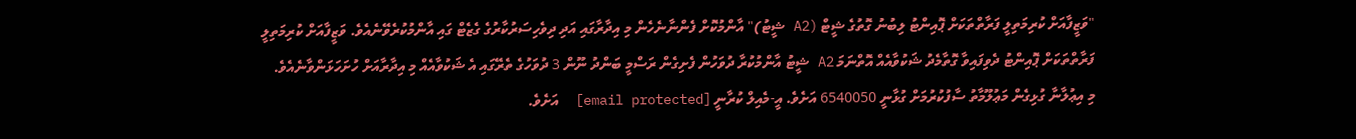"ވަޒީފާއަށް ކުރިމަތިލީ ފަރާތްތަކަށް ޕޮއިންޓު ލިބުނު ގޮތުގެ ޝީޓް (A2 ޝީޓު)" އާންމުކޮށް ފެންނާނެހެން މި އިދާރާގައި އަދި ދިވެހިސަރުކާރުގެ ގެޒެޓް ގައި އާންމުކުރެވޭނެއެވެ. ވަޒީފާއަށް ކުރިމަތިލީ ފަރާތްތަކަށް ޕޮއިންޓު ދެވިފައިވާ ގޮތާމެދު ޝަކުވާއެއް އޮތްނަމަ A2 ޝީޓު އާންމުކުރާ ދުވަހުން ފެށިގެން ރަސްމީ ބަންދު ނޫން 3 ދުވަހުގެ ތެރޭގައި އެ ޝަކުވާއެއް މި އިދާރާއަށް ހުށަހަޅަންވާނެއެވެ.
މި އިޢުލާނާ ގުޅިގެން މަޢުލޫމާތު ސާފުކުރުމަށް ގުޅާނީ 6540050 އަށެވެ. އީ-މެއިލް ކުރާނީ [email protected]  އަށެވެ.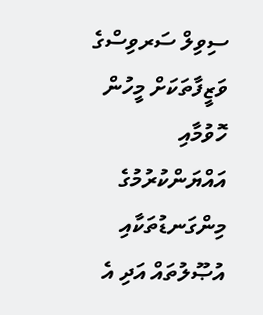ސިވިލް ސަރވިސްގެ ވަޒީފާތަކަށް މީހުން ހޮވުމާއި އައްޔަންކުރުމުގެ މިންގަނޑުތަކާއި އުޞޫލުތައް އަދި އެ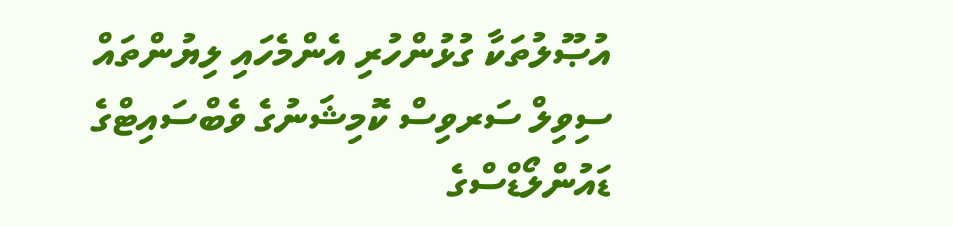އުޞޫލުތަކާ ގުޅުންހުރި އެންމެހައި ލިޔުންތައް ސިވިލް ސަރވިސް ކޮމިޝަނުގެ ވެބްސައިޓްގެ ޑައުންލޯޑްސްގެ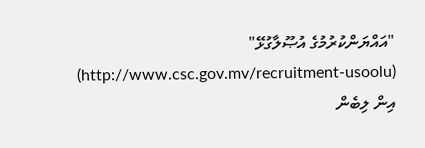"އައްޔަންކުރުމުގެ އުޞޫލާގުޅޭ" (http://www.csc.gov.mv/recruitment-usoolu) އިން ލިބެން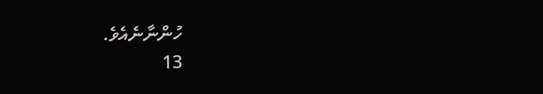ހުންނާނެއެވެ.
13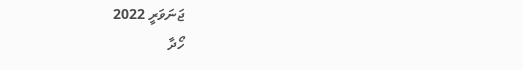ޖަނަވަރީ 2022
ހޯދާ